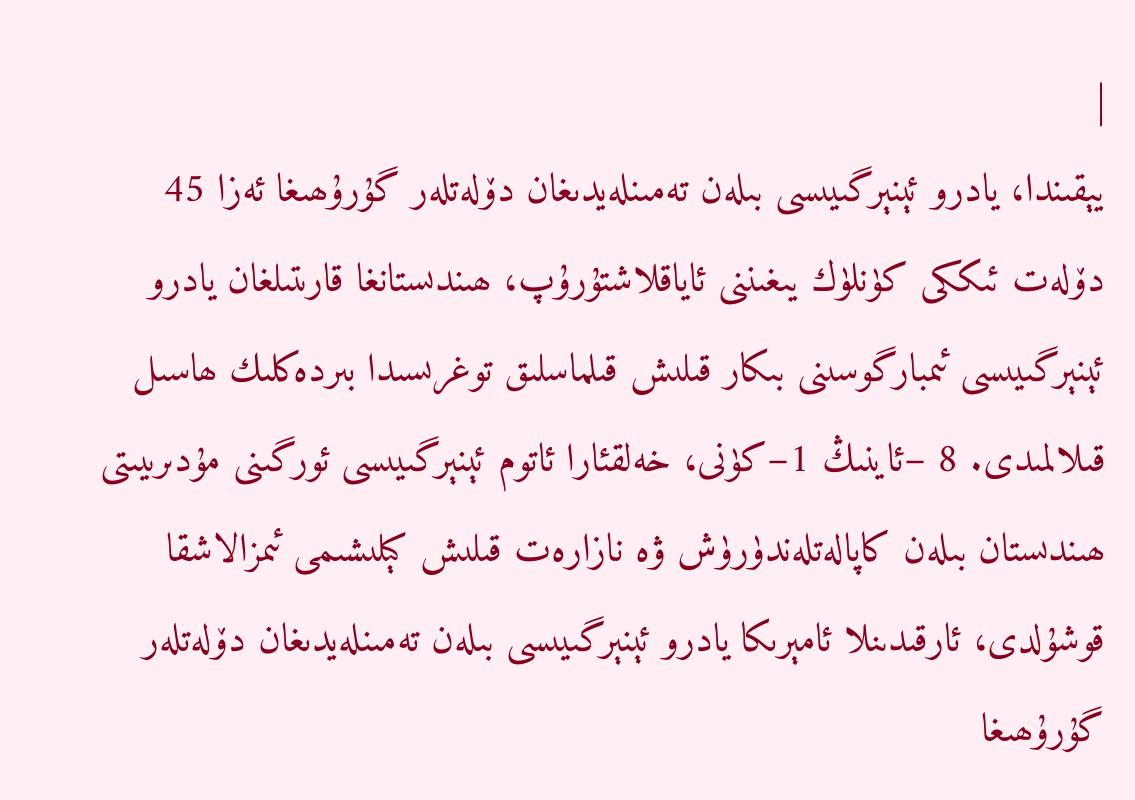|
يېقىندا، يادرو ئېنېرگىيىسى بىلەن تەمىنلەيدىغان دۆلەتلەر گۇرۇھىغا ئەزا 45 دۆلەت ئىككى كۈنلۈك يىغىننى ئاياقلاشتۇرۇپ، ھىندىستانغا قارىتىلغان يادرو ئېنېرگىيىسى ئىمبارگوسىنى بىكار قىلىش قىلماسلىق توغرىسىدا بىردەكلىك ھاسىل قىلالمىدى. 8 –ئاينىڭ 1–كۈنى، خەلقئارا ئاتوم ئېنېرگىيىسى ئورگىنى مۇدىرىيىتى ھىندىستان بىلەن كاپالەتلەندۈرۈش ۋە نازارەت قىلىش كېلىشىمى ئىمزالاشقا قوشۇلدى، ئارقىدىنلا ئامېرىكا يادرو ئېنېرگىيىسى بىلەن تەمىنلەيدىغان دۆلەتلەر گۇرۇھىغا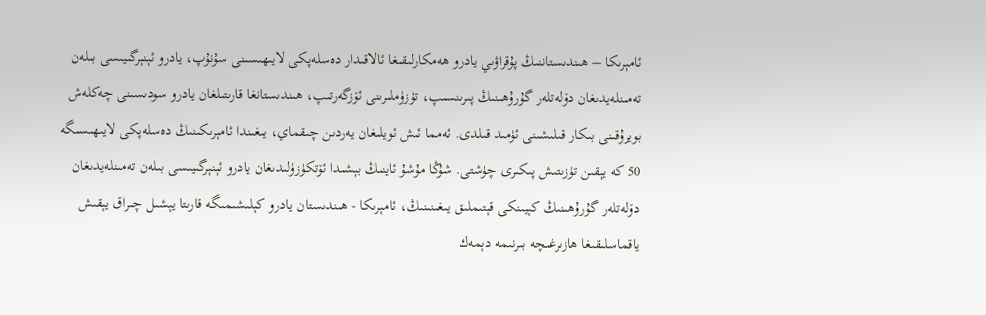ئامېرىكا – ھىندىستاننىڭ پۇقراۋىي يادرو ھەمكارلىقىغا ئالاقىدار دەسلەپكى لايىھىسىنى سۇنۇپ، يادرو ئېنېرگىيىسى بىلەن تەمىنلەيدىغان دۆلەتلەر گۇرۇھىنىڭ پىرىنسىپ، تۈزۈملىرىنى ئۆزگەرتىپ، ھىندىستانغا قارىتىلغان يادرو سودىسىنى چەكلەش بويرۇقىنى بىكار قىلىشىنى ئۈمىد قىلدى. ئەمما ئىش ئويلىغان يەردىن چىقماي، يىغىندا ئامېرىكىنىڭ دەسلەپكى لايىھىسىگە 50 كە يېقىن تۈزىتىش پىكىرى چۈشتى. شۇڭا مۇشۇ ئاينىڭ بېشىدا ئۆتكۈزۈلىدىغان يادرو ئېنېرگىيىسى بىلەن تەمىنلەيدىغان دۆلەتلەر گۇرۇھىنىڭ كېيىنكى قېتىملىق يىغىنىنىڭ، ئامېرىكا - ھىندىستان يادرو كېلىشىمىگە قارىتا يېشىل چىراق يېقىش ياقماسلىقىغا ھازىرغىچە بىرنىمە دېمەك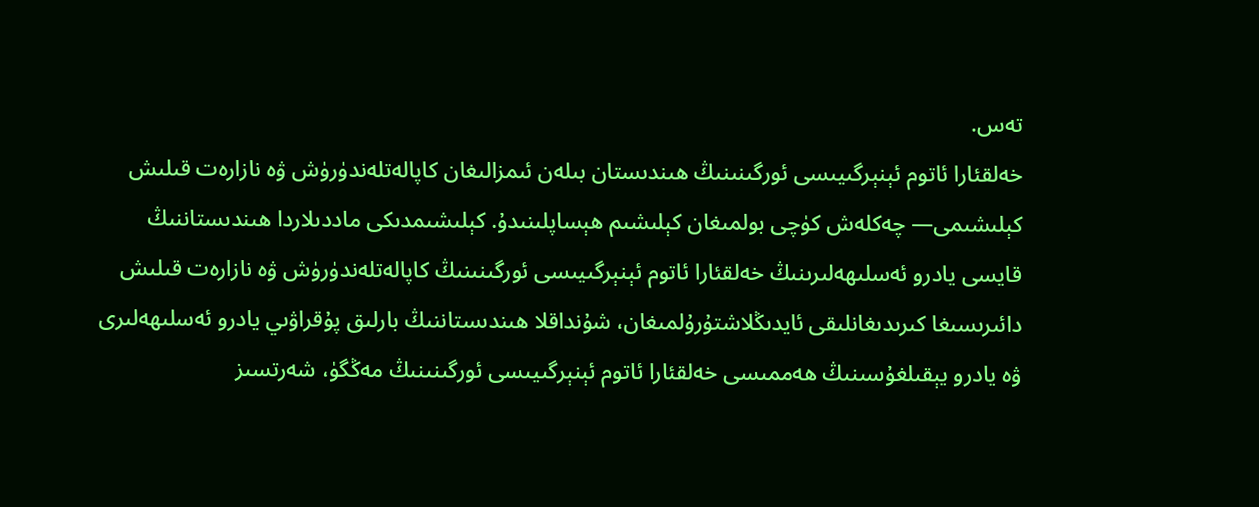تەس.
خەلقئارا ئاتوم ئېنېرگىيىسى ئورگىنىنىڭ ھىندىستان بىلەن ئىمزالىغان كاپالەتلەندۈرۈش ۋە نازارەت قىلىش كېلىشىمى— چەكلەش كۈچى بولمىغان كېلىشىم ھېساپلىنىدۇ. كېلىشىمدىكى ماددىلاردا ھىندىستاننىڭ قايسى يادرو ئەسلىھەلىرىنىڭ خەلقئارا ئاتوم ئېنېرگىيىسى ئورگىنىنىڭ كاپالەتلەندۈرۈش ۋە نازارەت قىلىش دائىرىسىغا كىرىدىغانلىقى ئايدىڭلاشتۇرۇلمىغان، شۇنداقلا ھىندىستاننىڭ بارلىق پۇقراۋىي يادرو ئەسلىھەلىرى ۋە يادرو يېقىلغۇسىنىڭ ھەممىسى خەلقئارا ئاتوم ئېنېرگىيىسى ئورگىنىنىڭ مەڭگۈ، شەرتسىز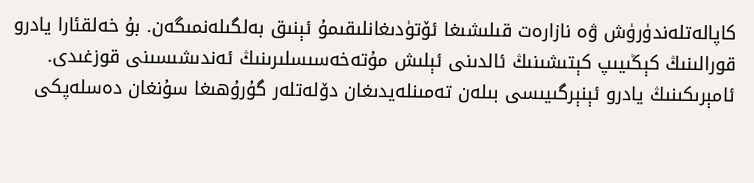كاپالەتلەندۈرۈش ۋە نازارەت قىلىشىغا ئۆتۈدىغانلىقىمۇ ئېنىق بەلگىلەنمىگەن. بۇ خەلقئارا يادرو قورالىنىڭ كېڭىيىپ كېتىشىنىڭ ئالدىنى ئېلىش مۇتەخەسىسلىرىنىڭ ئەندىشىسىنى قوزغىدى.
ئامېرىكىنىڭ يادرو ئېنېرگىيىسى بىلەن تەمىنلەيدىغان دۆلەتلەر گۇرۇھىغا سۇنغان دەسلەپكى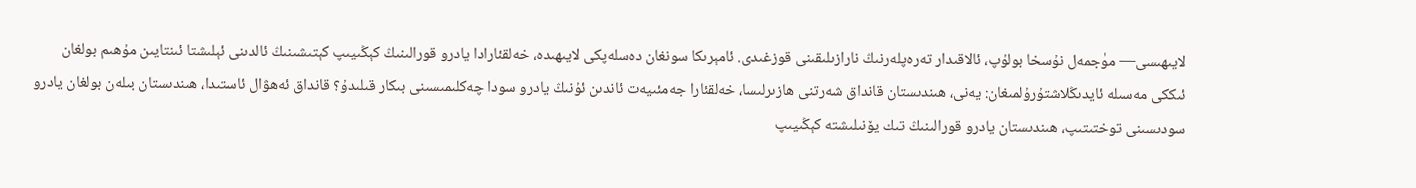لايىھىسى— مۈجمەل نۇسخا بولۇپ، ئالاقىدار تەرەپلەرنىڭ نارازىلىقىنى قوزغىدى. ئامېرىكا سونغان دەسلەپكى لايىھىدە، خەلقئارادا يادرو قورالىنىڭ كېڭىيىپ كېتىشىنىڭ ئالدىنى ئېلىشتا ئىنتايىن مۇھىم بولغان ئىككى مەسىلە ئايدىڭلاشتۇرۇلمىغان: يەنى، ھىندىستان قانداق شەرتنى ھازىرلىسا، خەلقئارا جەمئىيەت ئاندىن ئۇنىڭ يادرو سودا چەكلىمىسىنى بىكار قىلىدۇ؟ قانداق ئەھۋال ئاستىدا، ھىندىستان بىلەن بولغان يادرو سودىسىنى توختىتىپ، ھىندىستان يادرو قورالىنىڭ تىك يۆنىلىشتە كېڭىيىپ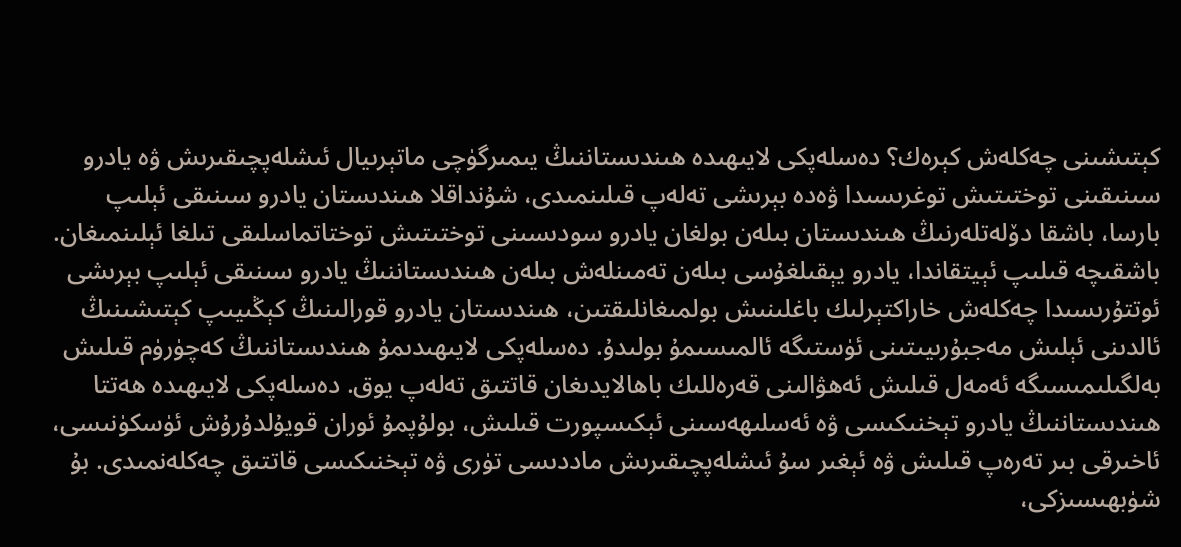كېتىشىنى چەكلەش كېرەك؟ دەسلەپكى لايىھىدە ھىندىستاننىڭ يىمىرگۈچى ماتېرىيال ئىشلەپچىقىرىش ۋە يادرو سىنىقىنى توختىتىش توغرىسىدا ۋەدە بېرىشى تەلەپ قىلىنمىدى، شۇنداقلا ھىندىستان يادرو سىنىقى ئېلىپ بارسا، باشقا دۆلەتلەرنىڭ ھىندىستان بىلەن بولغان يادرو سودىسىنى توختىتىش توختاتماسلىقى تىلغا ئېلىنمىغان. باشقىچە قىلىپ ئېيتقاندا، يادرو يېقىلغۇسى بىلەن تەمىنلەش بىلەن ھىندىستاننىڭ يادرو سىنىقى ئېلىپ بېرىشى ئوتتۇرىسىدا چەكلەش خاراكتېرلىك باغلىنىش بولمىغانلىقتىن، ھىندىستان يادرو قورالىنىڭ كېڭىيىپ كېتىشىنىڭ ئالدىنى ئېلىش مەجبۇرىيىتىنى ئۈستىگە ئالمىسىمۇ بولىدۇ. دەسلەپكى لايىھىدىمۇ ھىندىستاننىڭ كەچۈرۈم قىلىش بەلگىلىمىسىگە ئەمەل قىلىش ئەھۋالىنى قەرەللىك باھالايدىغان قاتتىق تەلەپ يوق. دەسلەپكى لايىھىدە ھەتتا ھىندىستاننىڭ يادرو تېخنىكىسى ۋە ئەسلىھەسىنى ئېكىسپورت قىلىش، بولۇپمۇ ئوران قويۇلدۇرۇش ئۈسكۈنىسى، ئاخىرقى بىر تەرەپ قىلىش ۋە ئېغىر سۇ ئىشلەپچىقىرىش ماددىسى تۈرى ۋە تېخنىكىسى قاتتىق چەكلەنمىدى. بۇ شۈبھىسىزكى،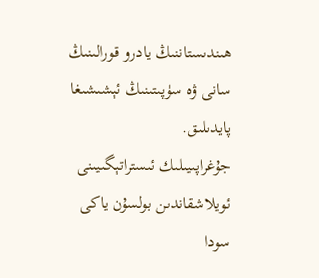ھىندىستاننىڭ يادرو قورالىنىڭ سانى ۋە سۈپىتىنىڭ ئېشىشىغا پايدىلىق.
جۇغراپىيىلىك ئىستراتېگىيىنى ئويلاشقاندىن بولسۇن ياكى سودا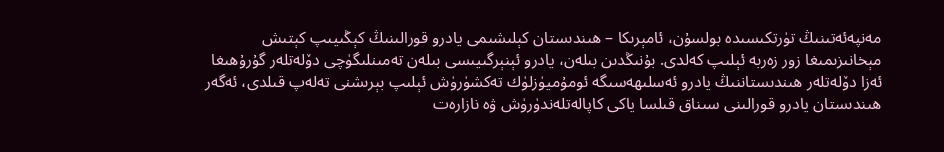مەنپەئەتىنىڭ تۈرتكىسىدە بولسۇن، ئامېرىكا – ھىندىستان كېلىشىمى يادرو قورالىنىڭ كېڭىيىپ كېتىش مېخانىزىمىغا زور زەربە ئېلىپ كەلدى. بۇنىڭدىن بىلەن، يادرو ئېنېرگىيىسى بىلەن تەمىنلىگۈچى دۆلەتلەر گۇرۇھىغا ئەزا دۆلەتلەر ھىندىستاننىڭ يادرو ئەسلىھەسىگە ئومۇميۈزلۈك تەكشۈرۈش ئېلىپ بېرىشنى تەلەپ قىلدى، ئەگەر ھىندىستان يادرو قورالىنى سىناق قىلسا ياكى كاپالەتلەندۈرۈش ۋە نازارەت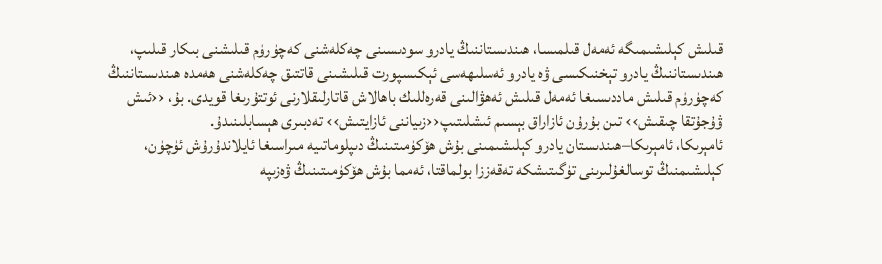قىلىش كېلىشىمىگە ئەمەل قىلمىسا، ھىندىستاننىڭ يادرو سودىسىنى چەكلەشنى كەچۈرۈم قىلىشنى بىكار قىلىپ، ھىندىستاننىڭ يادرو تېخنىكىسى ۋە يادرو ئەسلىھەسى ئېكىسپورت قىلىشىنى قاتتىق چەكلەشنى ھەمدە ھىندىستاننىڭ كەچۈرۈم قىلىش ماددىسىغا ئەمەل قىلىش ئەھۋالىنى قەرەللىك باھالاش قاتارلىقلارنى ئوتتۇرىغا قويدى. بۇ، ‹‹ئىش ۋۇجۇتقا چىقىش›› تىن بۇرۇن ئازاراق بېسىم ئىشلىتىپ‹‹زىياننى ئازايتىش›› تەدبىرى ھېسابلىنىدۇ.
ئامېرىكا، ئامېرىكا–ھىندىستان يادرو كېلىشىمىنى بۇش ھۆكۈمىتىنىڭ دىپلوماتىيە مىراسىغا ئايلاندۇرۇش ئۈچۈن، كېلىشىمنىڭ توسالغۇلىرىنى تۈگىتىشكە تەقەززا بولماقتا، ئەمما بۇش ھۆكۈمىتىنىڭ ۋەزىپە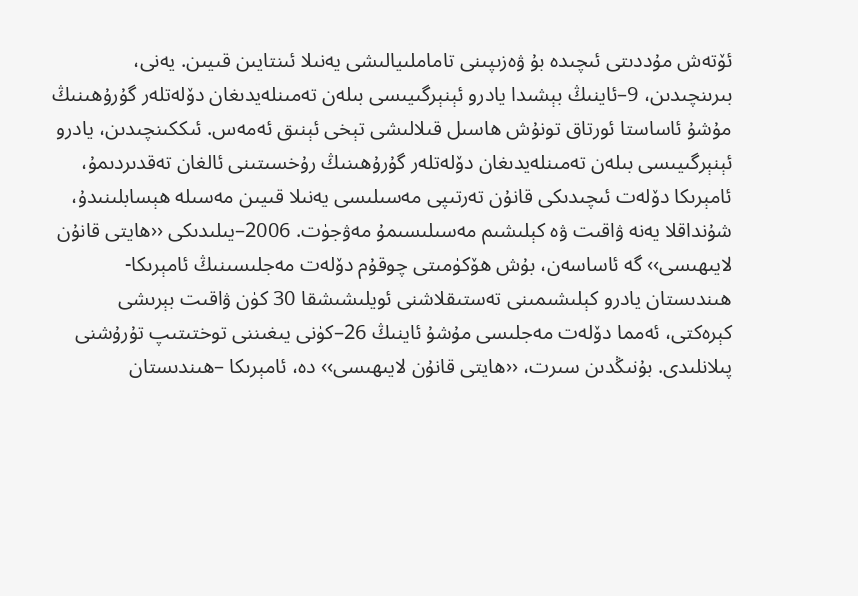ئۆتەش مۇددىتى ئىچىدە بۇ ۋەزىپىنى تاماملىيالىشى يەنىلا ئىنتايىن قىيىن. يەنى، بىرىنچىدىن، 9–ئاينىڭ بېشىدا يادرو ئېنېرگىيىسى بىلەن تەمىنلەيدىغان دۆلەتلەر گۇرۇھىنىڭ مۇشۇ ئاساستا ئورتاق تونۇش ھاسىل قىلالىشى تېخى ئېنىق ئەمەس. ئىككىنچىدىن، يادرو ئېنېرگىيىسى بىلەن تەمىنلەيدىغان دۆلەتلەر گۇرۇھىنىڭ رۇخسىتىنى ئالغان تەقدىردىمۇ، ئامېرىكا دۆلەت ئىچىدىكى قانۇن تەرتىپى مەسىلىسى يەنىلا قىيىن مەسىلە ھېسابلىنىدۇ، شۇنداقلا يەنە ۋاقىت ۋە كېلىشىم مەسىلىسىمۇ مەۋجۈت. 2006–يىلىدىكى ‹‹ھايتى قانۇن لايىھىسى›› گە ئاساسەن، بۇش ھۆكۈمىتى چوقۇم دۆلەت مەجلىسىنىڭ ئامېرىكا- ھىندىستان يادرو كېلىشىمىنى تەستىقلاشنى ئويلىشىشقا 30 كۈن ۋاقىت بېرىشى كېرەكتى، ئەمما دۆلەت مەجلىسى مۇشۇ ئاينىڭ 26–كۈنى يىغىننى توختىتىپ تۇرۇشنى پىلانلىدى. بۇنىڭدىن سىرت، ‹‹ھايتى قانۇن لايىھىسى›› دە، ئامېرىكا –ھىندىستان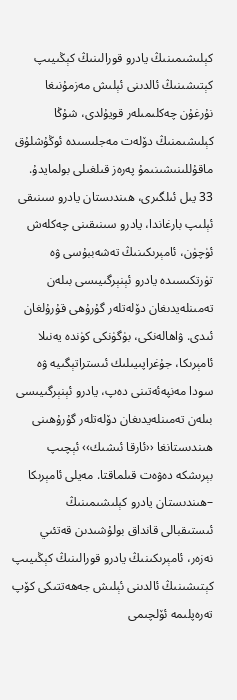كېلىشىمىنىڭ يادرو قورالىنىڭ كېڭىيىپ كېتىشىنىڭ ئالدىنى ئېلىش مەزمۇنىغا نۇرغۇن چەكلىمىلەر قويۇلدى، شۇڭا كېلىشىمنىڭ دۆلەت مەجلىسىدە ئوڭۇشلۇق ماقۇللىنىشىنىمۇ پەرەز قىلغىلى بولمايدۇ.
33 يىل ئىلگىرى، ھىندىستان يادرو سىنىقى ئېلىپ بارغاندا، يادرو سىنىقىنى چەكلەش ئۈچۈن، ئامېرىكىنىڭ تەشەببۇسى ۋە تۈرتكىسىدە يادرو ئېنېرگىيىسى بىلەن تەمىنلەيدىغان دۆلەتلەر گۇرۇھى قۇرۇلغان ئىدى. ۋاھالەنكى، بۈگۈنكى كۈندە يەنىلا ئامېرىكا، جۇغراپىيىلىك ئىستراتېگىيە ۋە سودا مەنپەئەتىنى دەپ، يادرو ئېنېرگىيىسى بىلەن تەمىنلەيدىغان دۆلەتلەر گۇرۇھىنى ھىندىستانغا ‹‹ئارقا ئىشىك›› ئېچىپ بېرىشكە دەۋەت قىلماقتا. مەيلى ئامېرىكا –ھىندىستان يادرو كېلىشىمىنىڭ ئىستىقبالى قانداق بولۇشىدىن قەتئىي نەزەر، ئامېرىكىنىڭ يادرو قورالىنىڭ كېڭىيىپ كېتىشىنىڭ ئالدىنى ئېلىش جەھەتتىكى كۆپ تەرەپلىمە ئۆلچىمى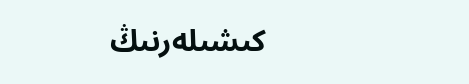كىشىلەرنىڭ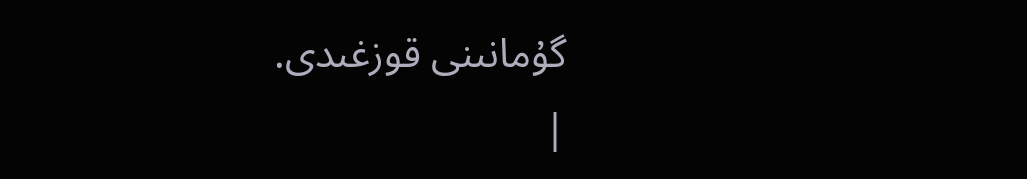گۇمانىنى قوزغىدى.
|